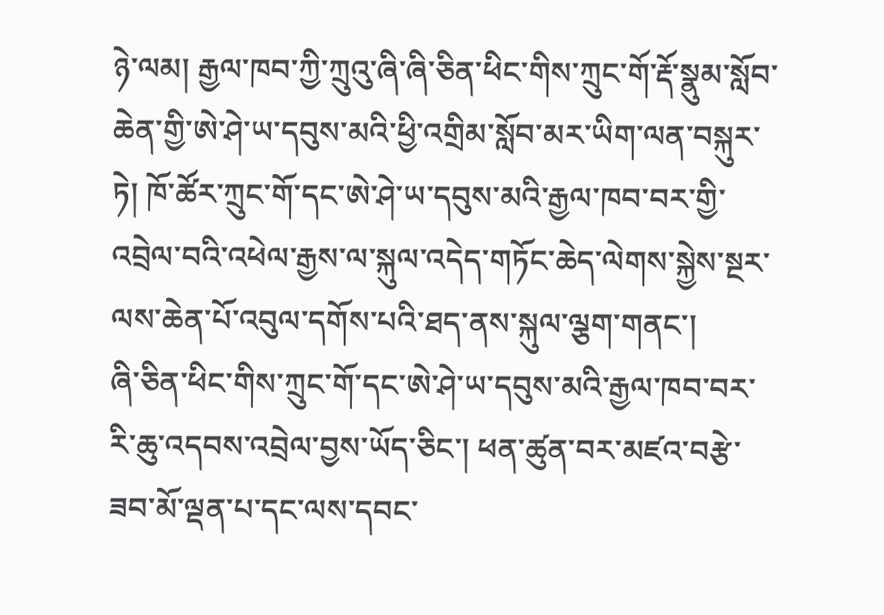ཉེ་ལམ། རྒྱལ་ཁབ་ཀྱི་ཀྲུའུ་ཞི་ཞི་ཅིན་ཕིང་གིས་ཀྲུང་གོ་རྡོ་སྣུམ་སློབ་ཆེན་གྱི་ཨེ་ཤེ་ཡ་དབུས་མའི་ཕྱི་འགྲིམ་སློབ་མར་ཡིག་ལན་བསྐུར་ཏེ། ཁོ་ཚོར་ཀྲུང་གོ་དང་ཨེ་ཤེ་ཡ་དབུས་མའི་རྒྱལ་ཁབ་བར་གྱི་འབྲེལ་བའི་འཕེལ་རྒྱས་ལ་སྐུལ་འདེད་གཏོང་ཆེད་ལེགས་སྐྱེས་སྔར་ལས་ཆེན་པོ་འབུལ་དགོས་པའི་ཐད་ནས་སྐུལ་ལྕག་གནང་།
ཞི་ཅིན་ཕིང་གིས་ཀྲུང་གོ་དང་ཨེ་ཤེ་ཡ་དབུས་མའི་རྒྱལ་ཁབ་བར་རི་ཆུ་འདབས་འབྲེལ་བྱས་ཡོད་ཅིང་། ཕན་ཚུན་བར་མཛའ་བརྩེ་ཟབ་མོ་ལྡན་པ་དང་ལས་དབང་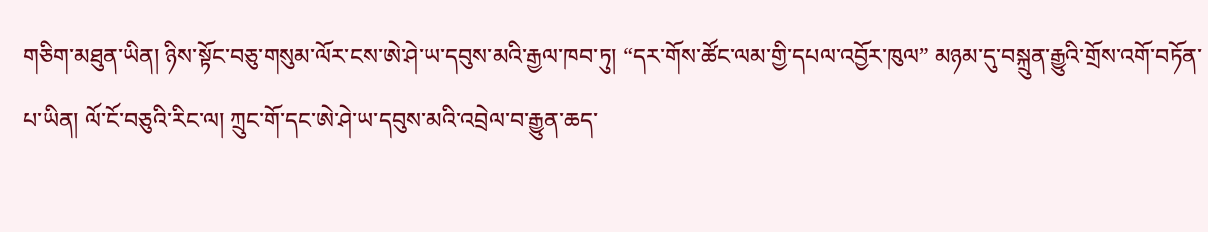གཅིག་མཐུན་ཡིན། ཉིས་སྟོང་བཅུ་གསུམ་ལོར་ངས་ཨེ་ཤེ་ཡ་དབུས་མའི་རྒྱལ་ཁབ་ཏུ། “དར་གོས་ཚོང་ལམ་གྱི་དཔལ་འབྱོར་ཁུལ” མཉམ་དུ་བསྐྲུན་རྒྱུའི་གྲོས་འགོ་བཏོན་པ་ཡིན། ལོ་ངོ་བཅུའི་རིང་ལ། ཀྲུང་གོ་དང་ཨེ་ཤེ་ཡ་དབུས་མའི་འབྲེལ་བ་རྒྱུན་ཆད་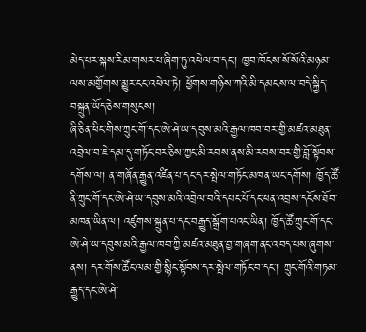མེད་པར་སྐས་རིམ་གསར་པ་ཞིག་ཏུ་འཕེལ་བ་དང་། ཁྱབ་ཁོངས་སོ་སོའི་མཉམ་ལས་མགྱོགས་མྱུར་ངང་འཕེལ་ཏེ། ཕྱོགས་གཉིས་ཀའི་མི་དམངས་ལ་བདེ་སྐྱིད་བསྐྲུན་ཡོད་ཅེས་གསུངས།
ཞི་ཅིན་ཕིང་གིས་ཀྲུང་གོ་དང་ཨེ་ཤེ་ཡ་དབུས་མའི་རྒྱལ་ཁབ་བར་གྱི་མཛའ་མཐུན་འབྲེལ་བ་ཇེ་དམ་དུ་གཏོང་བར་ཅིས་ཀྱང་མི་རབས་ནས་མི་རབས་བར་གྱི་བློ་སྟོབས་དགོས་ལ། ན་གཞོན་རྒྱུན་འཛིན་པ་དང་དར་སྤེལ་གཏོང་མཁན་ཡང་དགོས། ཁྱོད་ཚོ་ནི་ཀྲུང་གོ་དང་ཨེ་ཤེ་ཡ་དབུས་མའི་འབྲེལ་བའི་དཔང་པོ་དང་ཕན་འབྲས་དངོས་ཐོབ་མཁན་ཡིན་ལ། འཛུགས་སྐྲུན་པ་དང་བརྒྱུད་སྒྲོག་པའང་ཡིན། ཁྱོད་ཚོ་ཀྲུང་གོ་དང་ཨེ་ཤེ་ཡ་དབུས་མའི་རྒྱལ་ཁབ་ཀྱི་མཛའ་མཐུན་བྱ་གཞག་ནང་འབད་པས་ཞུགས་ནས། དར་གོས་ཚོང་ལམ་གྱི་སྙིང་སྟོབས་དར་སྤེལ་གཏོང་བ་དང་། ཀྲུང་གོའི་གཏམ་རྒྱུད་དང་ཨེ་ཤེ་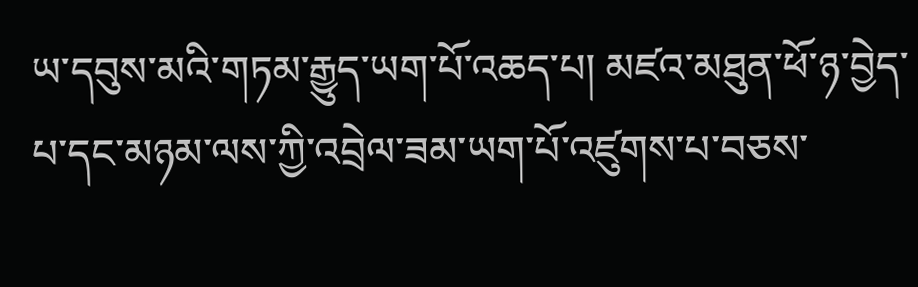ཡ་དབུས་མའི་གཏམ་རྒྱུད་ཡག་པོ་འཆད་པ། མཛའ་མཐུན་ཕོ་ཉ་བྱེད་པ་དང་མཉམ་ལས་ཀྱི་འབྲེལ་ཟམ་ཡག་པོ་འཛུགས་པ་བཅས་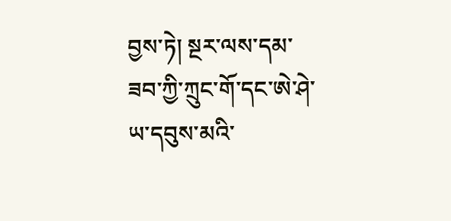བྱས་ཏེ། སྔར་ལས་དམ་ཟབ་ཀྱི་ཀྲུང་གོ་དང་ཨེ་ཤེ་ཡ་དབུས་མའི་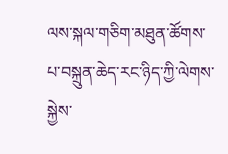ལས་སྐལ་གཅིག་མཐུན་ཚོགས་པ་བསྐྲུན་ཆེད་རང་ཉིད་ཀྱི་ལེགས་སྐྱེས་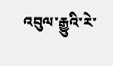འབུལ་རྒྱུའི་རེ་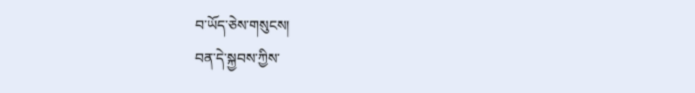བ་ཡོད་ཅེས་གསུངས།
བན་དེ་སྐྱབས་ཀྱིས་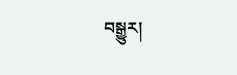བསྒྱུར།